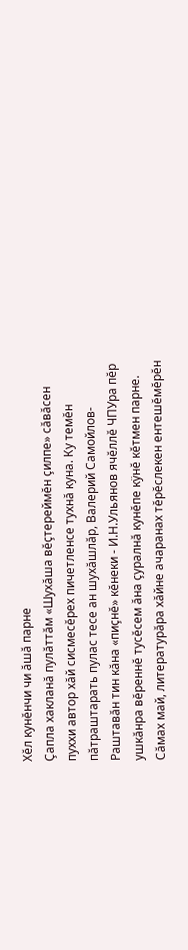Хĕл кунĕнчи чи ăшă парне
Çапла хакланă пулăттăм «Шухăша вĕçтереймĕн çилпе» сăвăсен пуххи автор хăй сисмесĕрех пичетленсе тухнă куна. Ку темĕн пăтраштарать пулас тесе ан шухăшлăр, Валерий Самойлов-Раштавăн тин кăна «пиçнĕ» кĕнеки - И.Н.Ульянов ячĕллĕ ЧПУра пĕр ушкăнра вĕреннĕ тусĕсем ăна çуралнă кунĕпе кÿнĕ кĕтмен парне. Сăмах май, литературăра хăйне ачаранах тĕрĕслекен ентешĕмĕрĕн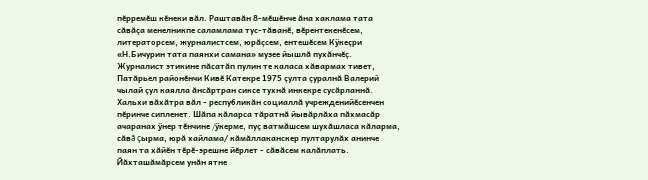пĕрремĕш кĕнеки вăл. Раштавăн 8-мĕшĕнче ăна хаклама тата сăвăçа менелникпе саламлама тус-тăванĕ, вĕрентекенĕсем, литераторсем, журналистсем, юрăçсем, ентешĕсем Кÿкеçри «Н.Бичурин тата паянхи самана» музее йышлă пухăнчĕç.
Журналист этикине пăсатăп пулин те каласа хăвармах тивет, Патăрьел районĕнчи Кивĕ Катекре 1975 çулта çуралнă Валерий чылай çул каялла ăнсăртран сиксе тухнă инкекре сусăрланнă. Хальхи вăхăтра вăл - республикăн социаллă учрежденийĕсенчен пĕринче сипленет. Шăпа кăларса тăратнă йывăрлăха пăхмасăр ачаранах ÿнер тĕнчине /ÿкерме, пуç ватмăшсем шухăшласа кăларма, сăвă çырма, юрă хайлама/ кăмăллаканскер пултарулăх анинче паян та хăйĕн тĕрĕ-эрешне йĕрлет - сăвăсем калăплать. Йăхташăмăрсем унăн ятне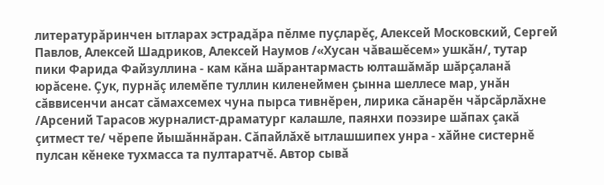литературăринчен ытларах эстрадăра пĕлме пуçларĕç, Алексей Московский, Сергей Павлов, Алексей Шадриков, Алексей Наумов /«Хусан чăвашĕсем» ушкăн/, тутар пики Фарида Файзуллина - кам кăна шăрантармасть юлташăмăр шăрçаланă юрăсене. Çук, пурнăç илемĕпе туллин киленеймен çынна шеллесе мар, унăн сăввисенчи ансат сăмахсемех чуна пырса тивнĕрен, лирика сăнарĕн чăрсăрлăхне /Арсений Тарасов журналист-драматург калашле, паянхи поэзире шăпах çакă çитмест те/ чĕрепе йышăннăран. Сăпайлăхĕ ытлашшипех унра - хăйне систернĕ пулсан кĕнеке тухмасса та пултаратчĕ. Автор сывă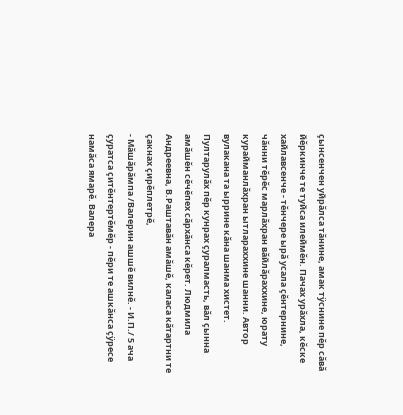çынсенчен уйрăлса тăнине, амак тÿснине пĕр сăвă йĕркинче те туйса илеймĕн. Пачах урăхла, кĕске хайлавсенче - тĕнчере ырă усала çĕнтернине, чăнни тĕрĕс марлăхран вăйлăраххине, юрату курайманлăхран ытлараххине шанни. Автор вулакана та ыррине кăна шанма хистет.
Пултарулăх пĕр кунрах çуралмасть, вăл çынна амăшĕн сĕчĕпех сăрхăнса кĕрет. Людмила Андреевна, В.Раштавăн амăшĕ, каласа кăтартни те çакнах çирĕплетрĕ,
- Мăшăрăмпа /Валерин ашшĕ вилнĕ. - И.П./ 5 ача çуратса çитĕнтертĕмĕр - пĕри те ашкăнса çÿресе намăса ямарĕ. Валера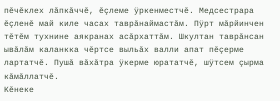пĕчĕклех лăпкăччĕ, ĕçлеме ÿркенместчĕ. Медсестрара ĕçленĕ май киле часах таврăнаймастăм. Пÿрт мăрйинчен тĕтĕм тухнине аякранах асăрхаттăм. Шкултан таврăнсан ывăлăм каланкка чĕртсе выльăх валли апат пĕçерме лартатчĕ. Пушă вăхăтра ÿкерме юрататчĕ, шÿтсем çырма кăмăллатчĕ.
Кĕнеке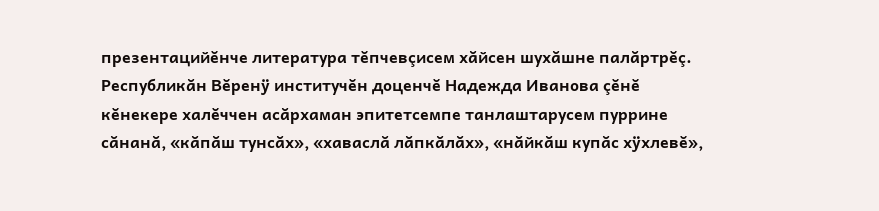презентацийĕнче литература тĕпчевçисем хăйсен шухăшне палăртрĕç. Республикăн Вĕренÿ институчĕн доценчĕ Надежда Иванова çĕнĕ кĕнекере халĕччен асăрхаман эпитетсемпе танлаштарусем пуррине сăнанă, «кăпăш тунсăх», «хаваслă лăпкăлăх», «нăйкăш купăс хÿхлевĕ»,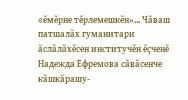«ĕмĕрне тĕрлемешкĕн»... Чăваш патшалăх гуманитари ăслăлăхĕсен институчĕн ĕçченĕ Надежда Ефремова сăвăсенче кăшкăрашу-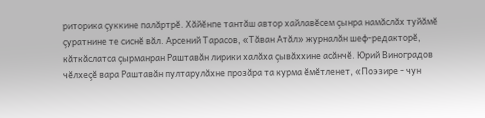риторика çуккине палăртрĕ. Хăйĕнпе тантăш автор хайлавĕсем çынра намăслăх туйăмĕ çуратнине те сиснĕ вăл. Арсений Тарасов, «Тăван Атăл» журналăн шеф-редакторĕ, кăткăслатса çырманран Раштавăн лирики халăха çывăххине асăнчĕ. Юрий Виноградов чĕлхеçĕ вара Раштавăн пултарулăхне прозăра та курма ĕмĕтленет, «Поэзире - чун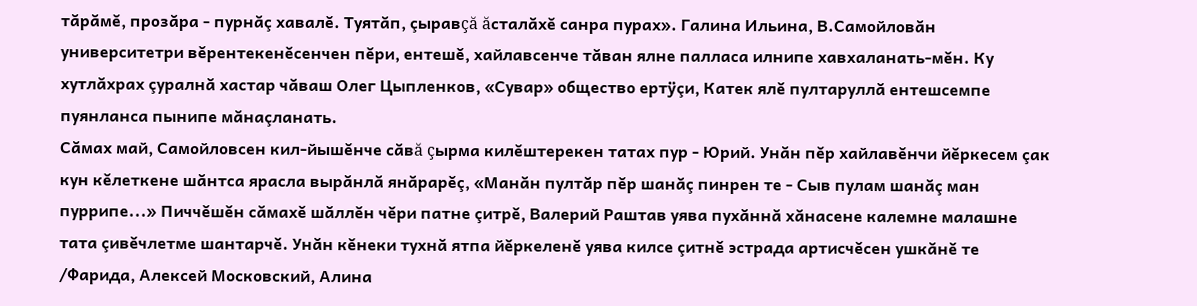тăрăмĕ, прозăра - пурнăç хавалĕ. Туятăп, çыравçă ăсталăхĕ санра пурах». Галина Ильина, В.Самойловăн университетри вĕрентекенĕсенчен пĕри, ентешĕ, хайлавсенче тăван ялне палласа илнипе хавхаланать-мĕн. Ку хутлăхрах çуралнă хастар чăваш Олег Цыпленков, «Сувар» общество ертÿçи, Катек ялĕ пултаруллă ентешсемпе пуянланса пынипе мăнаçланать.
Сăмах май, Самойловсен кил-йышĕнче сăвă çырма килĕштерекен татах пур - Юрий. Унăн пĕр хайлавĕнчи йĕркесем çак кун кĕлеткене шăнтса ярасла вырăнлă янăрарĕç, «Манăн пултăр пĕр шанăç пинрен те - Сыв пулам шанăç ман пуррипе...» Пиччĕшĕн сăмахĕ шăллĕн чĕри патне çитрĕ, Валерий Раштав уява пухăннă хăнасене калемне малашне тата çивĕчлетме шантарчĕ. Унăн кĕнеки тухнă ятпа йĕркеленĕ уява килсе çитнĕ эстрада артисчĕсен ушкăнĕ те /Фарида, Алексей Московский, Алина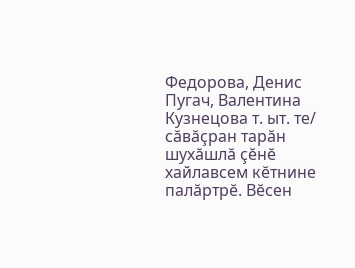Федорова, Денис Пугач, Валентина Кузнецова т. ыт. те/ сăвăçран тарăн шухăшлă çĕнĕ хайлавсем кĕтнине палăртрĕ. Вĕсен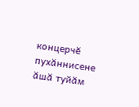концерчĕ пухăннисене ăшă туйăм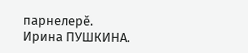парнелерĕ.
Ирина ПУШКИНА.